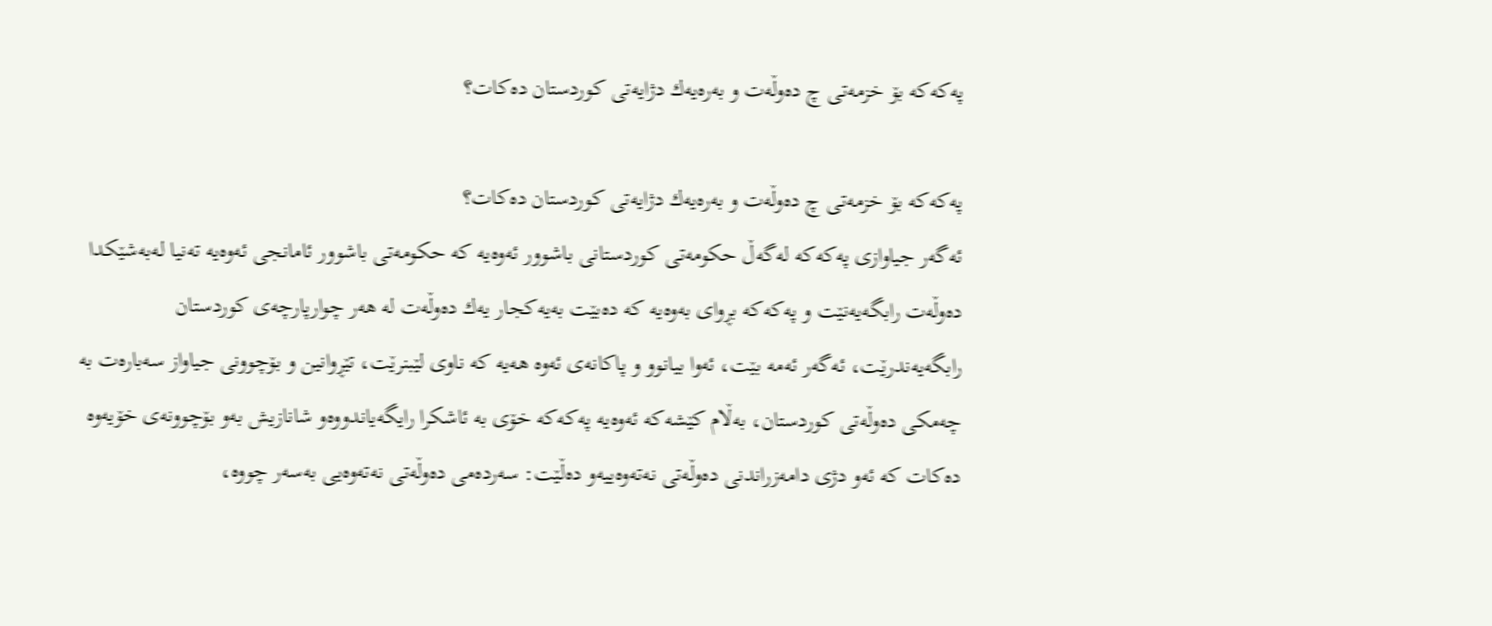په‌كه‌كه‌ بۆ خزمه‌تی چ ده‌وڵه‌ت و به‌ره‌یه‌ك دژایه‌تی كوردستان ده‌كات؟

په‌كه‌كه‌ بۆ خزمه‌تی چ ده‌وڵه‌ت و به‌ره‌یه‌ك دژایه‌تی كوردستان ده‌كات؟
ئه‌گه‌ر جیاوازی په‌كه‌كه‌ له‌گه‌ڵ حكومه‌تی كوردستانی باشوور ئه‌وه‌یه‌ كه‌ حكومه‌تی باشوور ئامانجی ئه‌وه‌یه‌ ته‌نیا له‌به‌شێكدا ده‌وڵه‌ت رابگه‌یه‌نێت و په‌كه‌كه‌ بڕوای به‌وه‌یه‌ كه‌ ده‌بێت به‌یه‌كجار یه‌ك ده‌وڵه‌ت له‌ هه‌ر چوارپارچه‌ی كوردستان رابگه‌یه‌ندرێت، ئه‌گه‌ر ئه‌مه‌ بێت، ئه‌وا بیانوو و پاكانه‌ی ئه‌وه‌ هه‌یه‌ كه‌ ناوی لێبنرێت، تێڕوانین و بۆچوونی جیاواز سه‌باره‌ت به‌ چه‌مكی ده‌وڵه‌تی كوردستان، به‌ڵام كێشه‌كه‌ ئه‌وه‌یه‌ په‌كه‌كه‌ خۆی به‌ ئاشكرا رایگه‌یاندووه‌و شانازیش به‌و بۆچوونه‌ی خۆیه‌وه‌ ده‌كات كه‌ ئه‌و دژی دامه‌زراندنی ده‌وڵه‌تی نه‌ته‌وه‌ییه‌و ده‌ڵێت: سه‌رده‌می ده‌وڵه‌تی نه‌ته‌وه‌یی به‌سه‌ر چووه‌،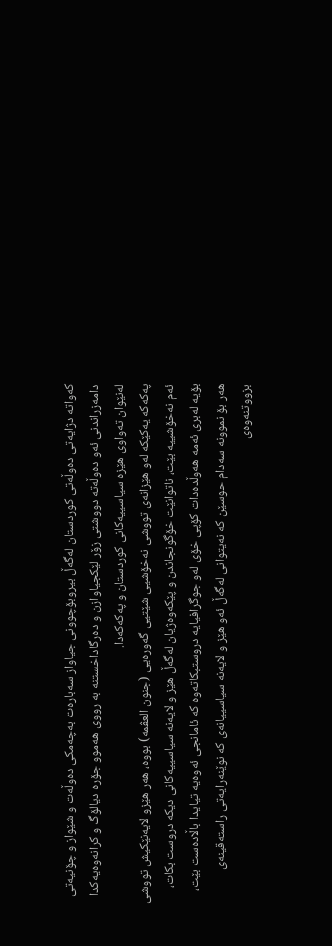كه‌واته‌ دژایه‌تی ده‌وڵه‌تی كوردستان له‌گه‌ڵ بیروبۆچوونی جیاواز سه‌باره‌ت به‌چه‌مكی ده‌وڵه‌ت و شێواز و چۆنیه‌تی دامه‌زراندنی ئه‌و ده‌وڵه‌ته‌ دووشتی زۆر لێكجیاوازن و ده‌رگاداخستنه‌ به‌ رووی هه‌موو جۆره‌ دیالۆگ و كرانه‌وه‌یه‌كدا له‌نێوان ته‌واوی هێزه‌ سیاسییه‌كانی كوردستان و په‌كه‌كه‌دا.
په‌كه‌كه‌ یه‌كێكه‌ له‌و هێزانه‌ی تووشی نه‌خۆشیی شێتیی گه‌وره‌یی (جنون العڤمه‌) بووه‌، هه‌ر هێزو لایه‌نێكیش تووشی ئه‌م نه‌خۆشییه‌ بێت، ناتوانێت خۆگونجاندن و پێكه‌وه‌ژیان له‌گه‌ڵ هێز و لایه‌نه‌ سیاسییه‌كانی دیكه‌ دروست بكات، بۆیه‌ له‌بری ئه‌مه‌ هه‌وڵده‌دات كۆپی خۆی له‌و جوگرافیایه‌ دروستبكاته‌وه‌ كه‌ ئامانجی ئه‌وه‌یه‌ تیایدا باڵاده‌ست بێت، هه‌ر بۆ نموونه‌ سه‌دام حوسێن كه‌ نه‌یتوانی له‌گه‌ڵ ئه‌و هێز و لایه‌نه‌ سیاسییانه‌ی كه‌ نوێنه‌رایه‌تی راسته‌قینه‌ی بزووتنه‌وه‌ی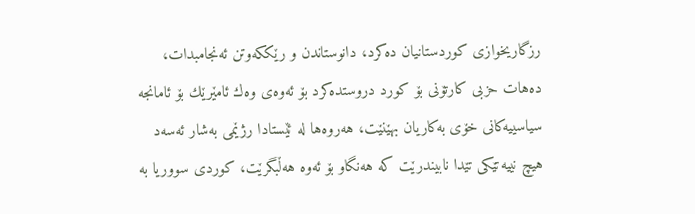رزگاریخوازی كوردستانیان ده‌كرد، دانوستاندن و رێككه‌وتن ئه‌نجامبدات، ده‌هات حزبی كارتۆنی بۆ كورد دروستده‌كرد بۆ ئه‌وه‌ی وه‌ك ئامێرێك بۆ ئامانجه‌ سیاسییه‌كانی خۆی به‌كاریان بهێنێت، هه‌روه‌ها له‌ ئێستادا رژێمی به‌شار ئه‌سه‌د هیچ نییه‌تێكی تێدا نابیندرێت كه‌ هه‌نگاو بۆ ئه‌وه‌ هه‌ڵبگرێت، كوردی سووریا به‌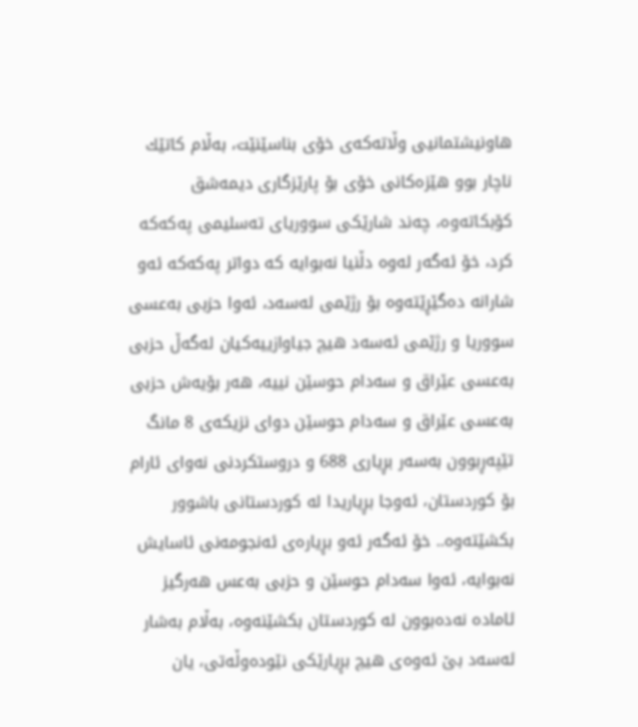هاونیشتمانیی وڵاته‌كه‌ی خۆی بناسێنێت، به‌ڵام كاتێك ناچار بوو هێزه‌كانی خۆی بۆ پارێزگاری دیمه‌شق كۆبكاته‌وه‌، چه‌ند شارێكی سووریای ته‌سلیمی په‌كه‌كه‌ كرد، خۆ ئه‌گه‌ر له‌وه‌ دڵنیا نه‌بوایه‌ كه‌ دواتر په‌كه‌كه‌ ئه‌و شارانه‌ ده‌گێڕێته‌وه‌ بۆ رژێمی ئه‌سه‌د، ئه‌وا حزبی به‌عسی سووریا و رژێمی ئه‌سه‌د هیچ جیاوازییه‌كیان له‌گه‌ڵ حزبی به‌عسی عێراق و سه‌دام حوسێن نییه‌، هه‌ر بۆیه‌ش حزبی به‌عسی عێراق و سه‌دام حوسێن دوای نزیكه‌ی 8 مانگ تێپه‌ڕبوون به‌سه‌ر بڕیاری 688 و دروستكردنی نه‌وای ئارام بۆ كوردستان، ئه‌وجا بڕیاریدا له‌ كوردستانی باشوور بكشێته‌وه‌.. خۆ ئه‌گه‌ر ئه‌و بڕیاره‌ی ئه‌نجومه‌نی ئاسایش نه‌بوایه‌، ئه‌وا سه‌دام حوسێن و حزبی به‌عس هه‌رگیز ئاماده‌ نه‌ده‌بوون له‌ كوردستان بكشێنه‌وه‌، به‌ڵام به‌شار ئه‌سه‌د بێ ئه‌وه‌ی هیچ بڕیارێكی نێوده‌وڵه‌تی، یان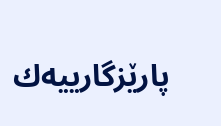پارێزگارییه‌ك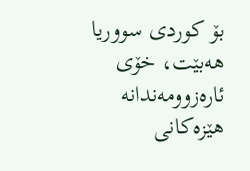بۆ كوردی سووریا هه‌بێت، خۆی ئاره‌زوومه‌ندانه‌ هێزه‌كانی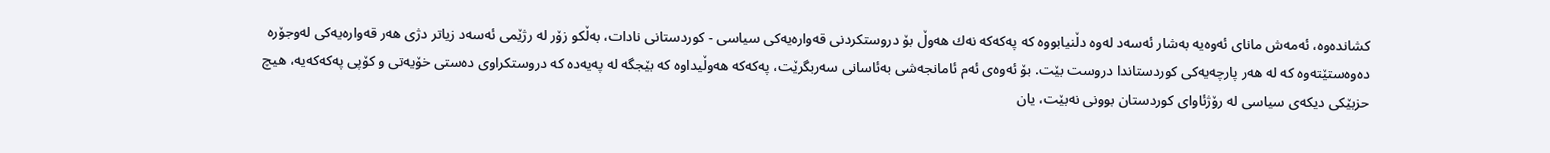كشانده‌وه‌، ئه‌مه‌ش مانای ئه‌وه‌یه‌ به‌شار ئه‌سه‌د له‌وه‌ دڵنیابووه‌ كه‌ په‌كه‌كه‌ نه‌ك هه‌وڵ بۆ دروستكردنی قه‌واره‌یه‌كی سیاسی - كوردستانی نادات، به‌ڵكو زۆر له‌ رژێمی ئه‌سه‌د زیاتر دژی هه‌ر قه‌واره‌یه‌كی له‌وجۆره‌ ده‌وه‌ستێته‌وه‌ كه‌ له‌ هه‌ر پارچه‌یه‌كی كوردستاندا دروست بێت. بۆ ئه‌وه‌ی ئه‌م ئامانجه‌شی به‌ئاسانی سه‌ربگرێت، په‌كه‌كه‌ هه‌وڵیداوه‌ كه‌ بێجگه‌ له‌ په‌یه‌ده‌ كه‌ دروستكراوی ده‌ستی خۆیه‌تی و كۆپی په‌كه‌كه‌یه‌، هیچ حزبێكی دیكه‌ی سیاسی له‌ رۆژئاوای كوردستان بوونی نه‌بێت، یان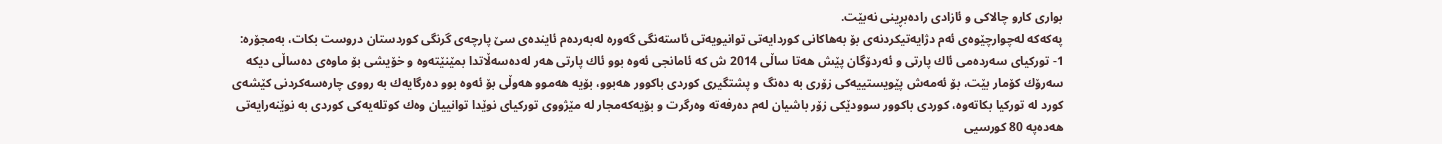بواری كارو چالاكی و ئازادی راده‌بڕینی نه‌بێت.
په‌كه‌كه‌ له‌چوارچێوه‌ی ئه‌م دژایه‌تیكردنه‌ی بۆ به‌هاكانی كوردایه‌تی توانیویه‌تی ئاسته‌نگی گه‌وره‌ له‌به‌رده‌م ئاینده‌ی سێ پارچه‌ی گرنگی كوردستان دروست بكات، به‌مجۆره‌:
1- توركیای سه‌رده‌می ئاك پارتی و ئه‌ردۆگان پێش هه‌تا ساڵی 2014 ش كه‌ ئامانجی ئه‌وه‌ بوو ئاك پارتی هه‌ر له‌ده‌سه‌ڵاتدا بمێنێته‌وه‌ و خۆیشی بۆ ماوه‌ی ده‌ساڵی دیكه‌ سه‌رۆك كۆمار بێت، بۆ ئه‌مه‌ش پێویستییه‌كی زۆری به‌ ده‌نگ و پشتگیری كوردی باكوور هه‌بوو، بۆیه‌ هه‌موو هه‌وڵی بۆ ئه‌وه‌ بوو ده‌رگایه‌ك به‌ رووی چاره‌سه‌كردنی كێشه‌ی كورد له‌ توركیا بكاته‌وه‌، كوردی باكوور سوودێكی زۆر باشیان له‌م ده‌رفه‌ته‌ وه‌رگرت و بۆیه‌كه‌مجار له‌ مێژووی توركیای نوێدا توانییان وه‌ك كوتله‌یه‌كی كوردی به‌ نوێنه‌رایه‌تی هه‌ده‌په‌ 80 كورسیی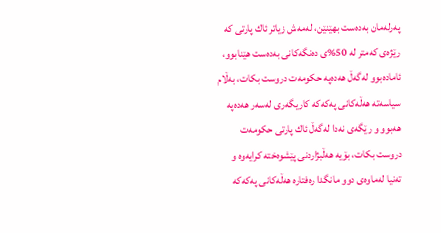په‌رله‌مان به‌ده‌ست بهێنێن، له‌مه‌ش زیاتر ئاك پارتی كه‌ رێژه‌ی كه‌متر له‌ 50%ی ده‌نگه‌كانی به‌ده‌ست هێنابوو، ئاماده‌بوو له‌گه‌ڵ هه‌ده‌په‌ حكومه‌ت دروست بكات، به‌ڵام سیاسه‌ته‌ هه‌ڵه‌كانی په‌كه‌كه‌ كاریگه‌ری له‌سه‌ر هه‌ده‌په‌ هه‌بوو و رێگه‌ی نه‌دا له‌گه‌ڵ ئاك پارتی حكومه‌ت دروست بكات، بۆیه‌ هه‌ڵبژاردنی پێشوه‌خته‌ كرایه‌وه‌ و ته‌نیا له‌ماوه‌ی دوو مانگدا ره‌فتاره‌ هه‌ڵه‌كانی په‌كه‌كه‌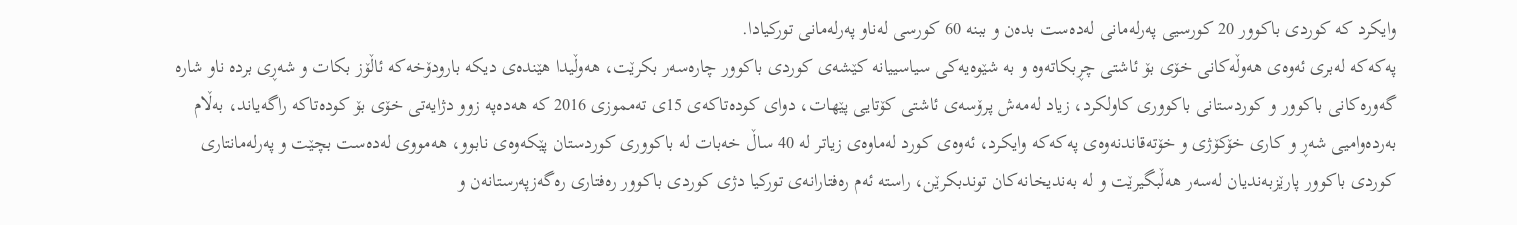وایكرد كه‌ كوردی باكوور 20 كورسیی په‌رله‌مانی له‌ده‌ست بده‌ن و ببنه‌ 60 كورسی له‌ناو په‌رله‌مانی توركیادا.
په‌كه‌كه‌ له‌بری ئه‌وه‌ی هه‌وڵه‌كانی خۆی بۆ ئاشتی چڕبكاته‌وه‌ و به‌ شێوه‌یه‌كی سیاسییانه‌ كێشه‌ی كوردی باكوور چاره‌سه‌ر بكرێت، هه‌وڵیدا هێنده‌ی دیكه‌ بارودۆخه‌كه‌ ئاڵۆز بكات و شه‌ڕی برده‌ ناو شاره‌ گه‌وره‌كانی باكوور و كوردستانی باكووری كاولكرد، زیاد له‌مه‌ش پرۆسه‌ی ئاشتی كۆتایی پێهات، دوای كوده‌تاكه‌ی 15ی ته‌مموزی 2016 كه‌ هه‌ده‌په‌ زوو دژایه‌تی خۆی بۆ كوده‌تاكه‌ راگه‌یاند، به‌ڵام به‌رده‌وامیی شه‌ڕ و كاری خۆكۆژی و خۆته‌قاندنه‌وه‌ی په‌كه‌كه‌ وایكرد، ئه‌وه‌ی كورد له‌ماوه‌ی زیاتر له‌ 40 ساڵ خه‌بات له‌ باكووری كوردستان پێكه‌وه‌ی نابوو، هه‌مووی له‌ده‌ست بچێت و په‌رله‌مانتاری كوردی باكوور پارێزبه‌ندیان له‌سه‌ر هه‌ڵبگیرێت و له‌ به‌ندیخانه‌كان توندبكرێن، راسته‌ ئه‌م ره‌فتارانه‌ی توركیا دژی كوردی باكوور ره‌فتاری ره‌گه‌زپه‌رستانه‌ن و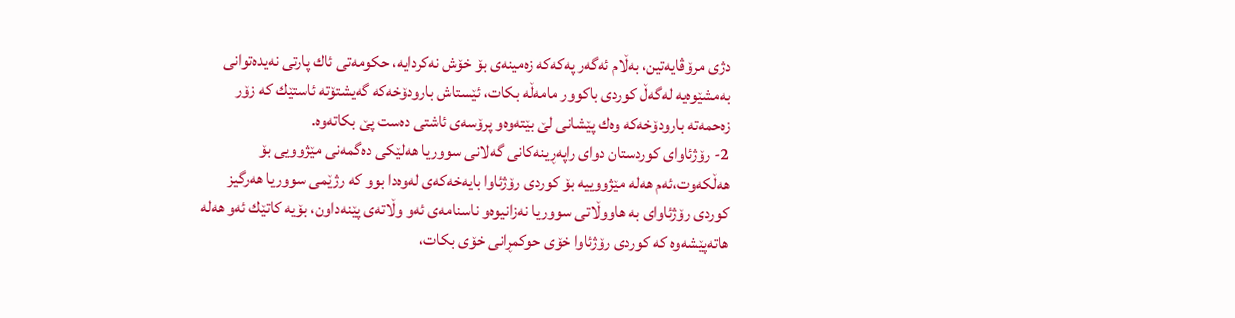دژی مرۆڤایه‌تین، به‌ڵام ئه‌گه‌ر په‌كه‌كه‌ زه‌مینه‌ی بۆ خۆش نه‌كردایه‌، حكومه‌تی ئاك پارتی نه‌یده‌توانی به‌مشێوه‌یه‌ له‌گه‌ڵ كوردی باكوور مامه‌ڵه‌ بكات، ئێستاش بارودۆخه‌كه‌ گه‌یشتۆته‌ ئاستێك كه‌ زۆر زه‌حمه‌ته‌ بارودۆخه‌كه‌ وه‌ك پێشانی لێ بێته‌وه‌و پرۆسه‌ی ئاشتی ده‌ست پێ بكاته‌وه‌.
2- رۆژئاوای كوردستان دوای راپه‌ڕینه‌كانی گه‌لانی سووریا هه‌لێكی ده‌گمه‌نی مێژوویی بۆ هه‌ڵكه‌وت،ئه‌م هه‌له‌ مێژووییه‌ بۆ كوردی رۆژئاوا بایه‌خه‌كه‌ی له‌وه‌دا بوو كه‌ رژێمی سووریا هه‌رگیز كوردی رۆژئاوای به‌ هاووڵاتی سووریا نه‌زانیوه‌و ناسنامه‌ی ئه‌و وڵاته‌ی پێنه‌داون، بۆیه‌ كاتێك ئه‌و هه‌له‌ هاته‌پێشه‌وه‌ كه‌ كوردی رۆژئاوا خۆی حوكمڕانی خۆی بكات،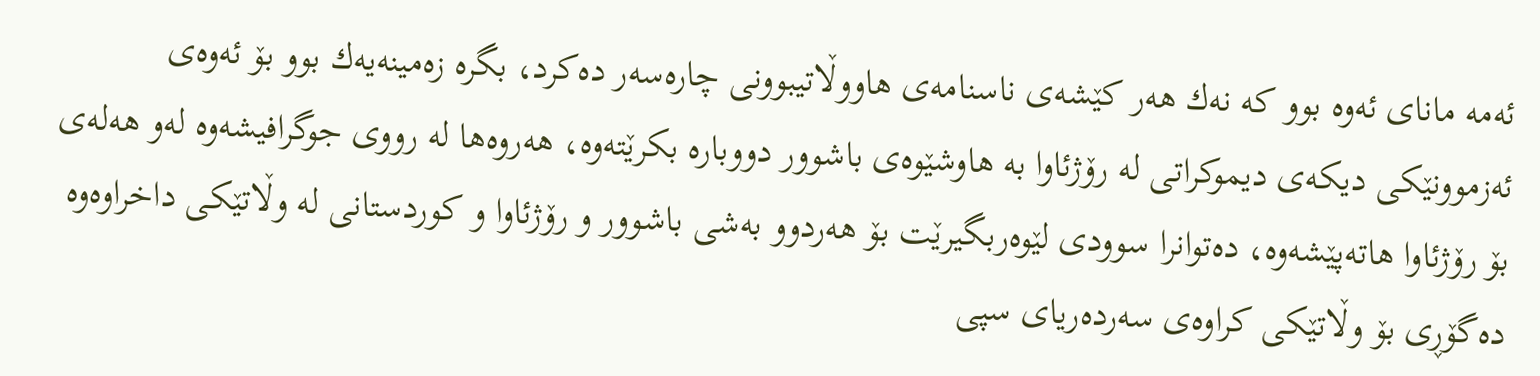ئه‌مه‌ مانای ئه‌وه‌ بوو كه‌ نه‌ك هه‌ر كێشه‌ی ناسنامه‌ی هاووڵاتیبوونی چاره‌سه‌ر ده‌كرد، بگره‌ زه‌مینه‌یه‌ك بوو بۆ ئه‌وه‌ی ئه‌زموونێكی دیكه‌ی دیموكراتی له‌ رۆژئاوا به‌ هاوشێوه‌ی باشوور دووباره‌ بكرێته‌وه‌، هه‌روه‌ها له‌ رووی جوگرافیشه‌وه‌ له‌و هه‌له‌ی بۆ رۆژئاوا هاته‌پێشه‌وه‌، ده‌توانرا سوودی لێوه‌ربگیرێت بۆ هه‌ردوو به‌شی باشوور و رۆژئاوا و كوردستانی له‌ وڵاتێكی داخراوه‌وه‌ ده‌گۆڕی بۆ وڵاتێكی كراوه‌ی سه‌رده‌ریای سپی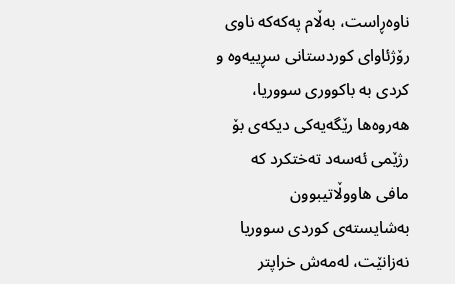ناوه‌ڕاست، به‌ڵام په‌كه‌كه‌ ناوی رۆژئاوای كوردستانی سڕییه‌وه‌ و كردی به‌ باكووری سووریا، هه‌روه‌ها رێگه‌یه‌كی دیكه‌ی بۆ رژێمی ئه‌سه‌د ته‌ختكرد كه‌ مافی هاووڵاتیبوون به‌شایسته‌ی كوردی سووریا نه‌زانێت، له‌مه‌ش خراپتر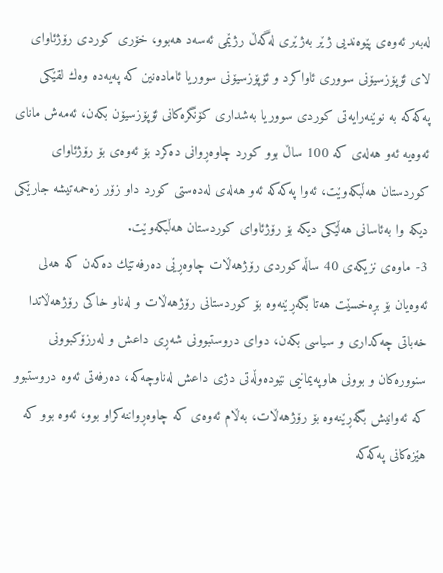له‌به‌ر ئه‌وه‌ی پێوه‌ندیی ژێر به‌ژێری له‌گه‌ڵ رژێمی ئه‌سه‌د هه‌بوو، خۆری كوردی رۆژئاوای لای ئۆپۆزسیۆنی سووری ئاواكرد و ئۆپۆزسیۆنی سووریا ئاماده‌نین كه‌ په‌یه‌ده‌ وه‌ك لقێكی په‌كه‌كه‌ به‌ نوێنه‌رایه‌تی كوردی سووریا به‌شداری كۆنگره‌كانی ئۆپۆزسیۆن بكه‌ن، ئه‌مه‌ش مانای ئه‌وه‌یه‌ ئه‌و هه‌له‌ی كه‌ 100 ساڵ بوو كورد چاوه‌ڕوانی ده‌كرد بۆ ئه‌وه‌ی بۆ رۆژئاوای كوردستان هه‌ڵبكه‌وێت، ئه‌وا په‌كه‌كه‌ ئه‌و هه‌له‌ی له‌ده‌ستی كورد داو زۆر زه‌حمه‌تیشه‌ جارێكی دیكه‌ وا به‌ئاسانی هه‌ڵێكی دیكه‌ بۆ رۆژئاوای كوردستان هه‌ڵبكه‌وێت.
3- ماوه‌ی نزیكه‌ی 40 ساڵه‌ كوردی رۆژهه‌ڵات چاوه‌ڕێی ده‌رفه‌تێك ده‌كه‌ن كه‌ هه‌لی ئه‌وه‌یان بۆ بڕه‌خسێت هه‌تا بگه‌ڕێنه‌وه‌ بۆ كوردستانی رۆژهه‌ڵات و له‌ناو خاكی رۆژهه‌ڵاتدا خه‌باتی چه‌كداری و سیاسی بكه‌ن، دوای دروستبوونی شه‌ڕی داعش و له‌رزۆكبوونی سنووره‌كان و بوونی هاوپه‌یمانیی نێوده‌وڵه‌تی دژی داعش له‌ناوچه‌كه‌، ده‌رفه‌تی ئه‌وه‌ دروستبوو كه‌ ئه‌وانیش بگه‌ڕێنه‌وه‌ بۆ رۆژهه‌ڵات، به‌ڵام ئه‌وه‌ی كه‌ چاوه‌ڕواننه‌كراو بوو، ئه‌وه‌ بوو كه‌ هێزه‌كانی په‌كه‌كه‌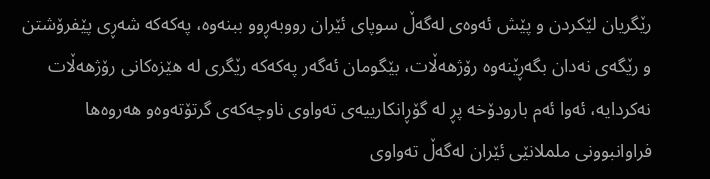رێگریان لێكردن و پێش ئه‌وه‌ی له‌گه‌ڵ سوپای ئێران رووبه‌ڕوو ببنه‌وه‌، په‌كه‌كه‌ شه‌ڕی پێفرۆشتن و رێگه‌ی نه‌دان بگه‌ڕێنه‌وه‌ رۆژهه‌ڵات، بێگومان ئه‌گه‌ر په‌كه‌كه‌ رێگری له‌ هێزه‌كانی رۆژهه‌ڵات نه‌كردایه‌، ئه‌وا ئه‌م بارودۆخه‌ پڕ له‌ گۆڕانكارییه‌ی ته‌واوی ناوچه‌كه‌ی گرتۆته‌وه‌و هه‌روه‌ها فراوانبوونی ململانێی ئێران له‌گه‌ڵ ته‌واوی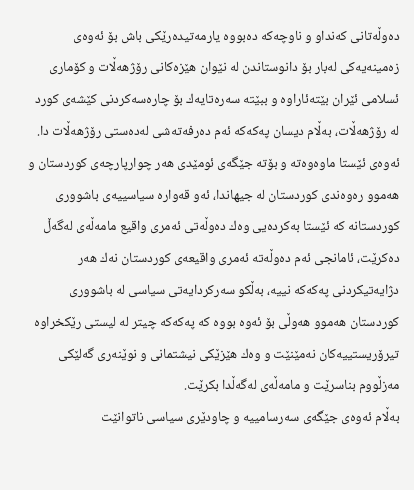ده‌وڵه‌تانی كه‌نداو و ناوچه‌كه‌ ده‌بووه‌ یارمه‌تیده‌رێكی باش بۆ ئه‌وه‌ی زه‌مینه‌یه‌كی له‌بار بۆ دانوستاندن له‌ نێوان هێزه‌كانی رۆژهه‌ڵات و كۆماری ئسلامی ئێران بێته‌ئاراوه‌ و ببێته‌ سه‌ره‌تایه‌ك بۆ چاره‌سه‌كردنی كێشه‌ی كورد له‌ رۆژهه‌ڵات، به‌ڵام دیسان په‌كه‌كه‌ ئه‌م ده‌رفه‌ته‌شی له‌ده‌ستی رۆژهه‌ڵات دا.
ئه‌وه‌ی ئێستا ماوه‌وه‌ته‌ و بۆته‌ جێگه‌ی ئومێدی هه‌ر چوارپارچه‌ی كوردستان و هه‌موو ره‌وه‌ندی كوردستان له‌ جیهاندا، ئه‌و قه‌واره‌ سیاسییه‌ی باشووری كوردستانه‌ كه‌ ئێستا به‌كرده‌یی وه‌ك ده‌وڵه‌تی ئه‌مری واقیع مامه‌ڵه‌ی له‌گه‌ڵ ده‌كرێت، ئامانجی ئه‌م ده‌وڵه‌ته‌ ئه‌مری واقیعه‌ی كوردستان نه‌ك هه‌ر دژایه‌تیكردنی په‌كه‌كه‌ نییه‌، به‌ڵكو سه‌ركردایه‌تی سیاسی له‌ باشووری كوردستان هه‌موو هه‌وڵی بۆ ئه‌وه‌ بووه‌ كه‌ په‌كه‌كه‌ چیتر له‌ لیستی رێكخراوه‌ تیرۆریستییه‌كان نه‌مێنێت و وه‌ك هێزێكی نیشتمانی و نوێنه‌ری گه‌لێكی مه‌زڵووم بناسرێت و مامه‌ڵه‌ی له‌گه‌ڵدا بكرێت.
به‌ڵام ئه‌وه‌ی جێگه‌ی سه‌رسامییه‌ و چاودێری سیاسی ناتوانێت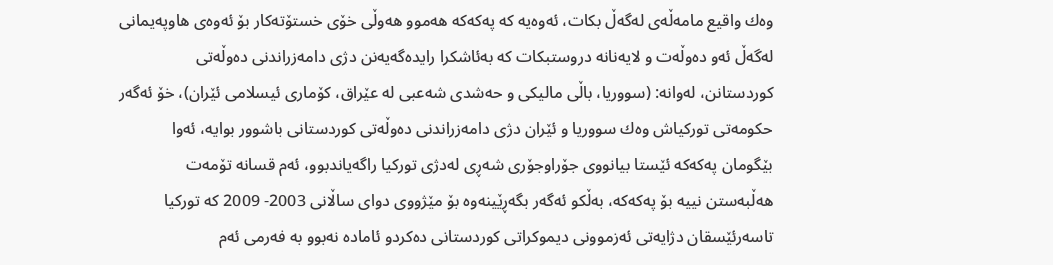وه‌ك واقیع مامه‌ڵه‌ی له‌گه‌ڵ بكات، ئه‌وه‌یه‌ كه‌ په‌كه‌كه‌ هه‌موو هه‌وڵی خۆی خستۆته‌كار بۆ ئه‌وه‌ی هاوپه‌یمانی له‌گه‌ڵ ئه‌و ده‌وڵه‌ت و لایه‌نانه‌ دروستبكات كه‌ به‌ئاشكرا رایده‌گه‌یه‌نن دژی دامه‌زراندنی ده‌وڵه‌تی كوردستانن، له‌وانه‌: (سووریا، باڵی مالیكی و حه‌شدی شه‌عبی له‌ عێراق، كۆماری ئیسلامی ئێران)، خۆ ئه‌گه‌ر حكومه‌تی توركیاش وه‌ك سووریا و ئێران دژی دامه‌زراندنی ده‌وڵه‌تی كوردستانی باشوور بوایه‌، ئه‌وا بێگومان په‌كه‌كه‌ ئێستا بیانووی جۆراوجۆری شه‌ڕی له‌دژی توركیا راگه‌یاندبوو، ئه‌م قسانه‌ تۆمه‌ت هه‌ڵبه‌ستن نییه‌ بۆ په‌كه‌كه‌، به‌ڵكو ئه‌گه‌ر بگه‌ڕێینه‌وه‌ بۆ مێژووی دوای ساڵانی 2003- 2009 كه‌ توركیا تاسه‌رئێسقان دژایه‌تی ئه‌زموونی دیموكراتی كوردستانی ده‌كردو ئاماده‌ نه‌بوو به‌ فه‌رمی ئه‌م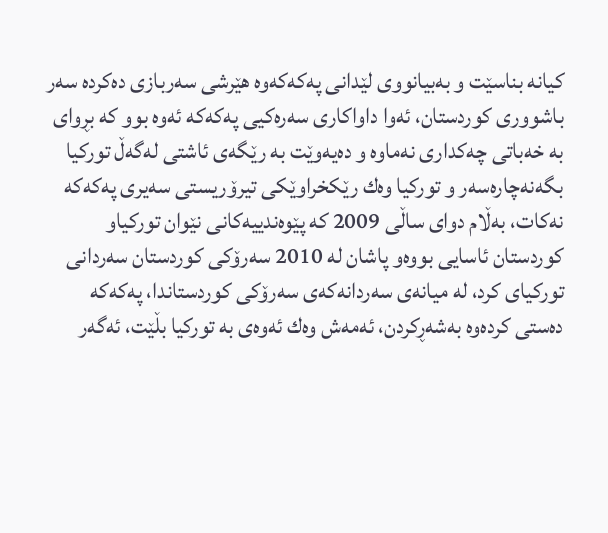كیانه‌ بناسێت و به‌بیانووی لێدانی په‌كه‌كه‌وه‌ هێرشی سه‌ربازی ده‌كرده‌ سه‌ر باشووری كوردستان، ئه‌وا داواكاری سه‌ره‌كیی په‌كه‌كه‌ ئه‌وه‌ بوو كه‌ بڕوای به‌ خه‌باتی چه‌كداری نه‌ماوه‌ و ده‌یه‌وێت به‌ رێگه‌ی ئاشتی له‌گه‌ڵ توركیا بگه‌نه‌چاره‌سه‌ر و توركیا وه‌ك رێكخراوێكی تیرۆریستی سه‌یری په‌كه‌كه‌ نه‌كات، به‌ڵام دوای ساڵی 2009 كه‌ پێوه‌ندییه‌كانی نێوان توركیاو كوردستان ئاسایی بووه‌و پاشان له‌ 2010 سه‌رۆكی كوردستان سه‌ردانی توركیای كرد، له‌ میانه‌ی سه‌ردانه‌كه‌ی سه‌رۆكی كوردستاندا، په‌كه‌كه‌ ده‌ستی كرده‌وه‌ به‌شه‌ڕكردن، ئه‌مه‌ش وه‌ك ئه‌وه‌ی به‌ توركیا بڵێت، ئه‌گه‌ر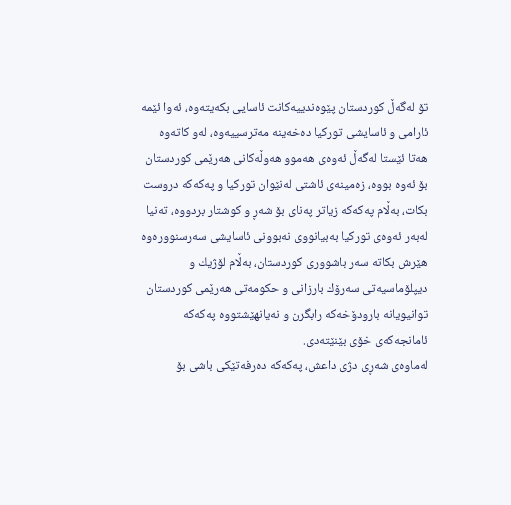تۆ له‌گه‌ڵ كوردستان پێوه‌ندییه‌كانت ئاسایی بكه‌یته‌وه‌، ئه‌وا ئێمه‌ ئارامی و ئاسایشی توركیا ده‌خه‌ینه‌ مه‌ترسییه‌وه‌، له‌و كاته‌وه‌ هه‌تا ئێستا له‌گه‌ڵ ئه‌وه‌ی هه‌موو هه‌وڵه‌كانی هه‌رێمی كوردستان بۆ ئه‌وه‌ بووه‌، زه‌مینه‌ی ئاشتی له‌نێوان توركیا و په‌كه‌كه‌ دروست بكات، به‌ڵام په‌كه‌كه‌ زیاتر په‌نای بۆ شه‌ڕ و كوشتار بردووه‌، ته‌نیا له‌به‌ر ئه‌وه‌ی توركیا به‌بیانووی نه‌بوونی ئاسایشی سه‌رسنووره‌وه‌ هێرش بكاته‌ سه‌ر باشووری كوردستان، به‌ڵام لۆژیك و دیپلۆماسیه‌تی سه‌رۆك بارزانی و حكومه‌تی هه‌رێمی كوردستان توانیویانه‌ بارودۆخه‌كه‌ رابگرن و نه‌یانهێشتووه‌ په‌كه‌كه‌ ئامانجه‌كه‌ی خۆی بێنێته‌دی.
له‌ماوه‌ی شه‌ڕی دژی داعش، په‌كه‌كه‌ ده‌رفه‌تێكی باشی بۆ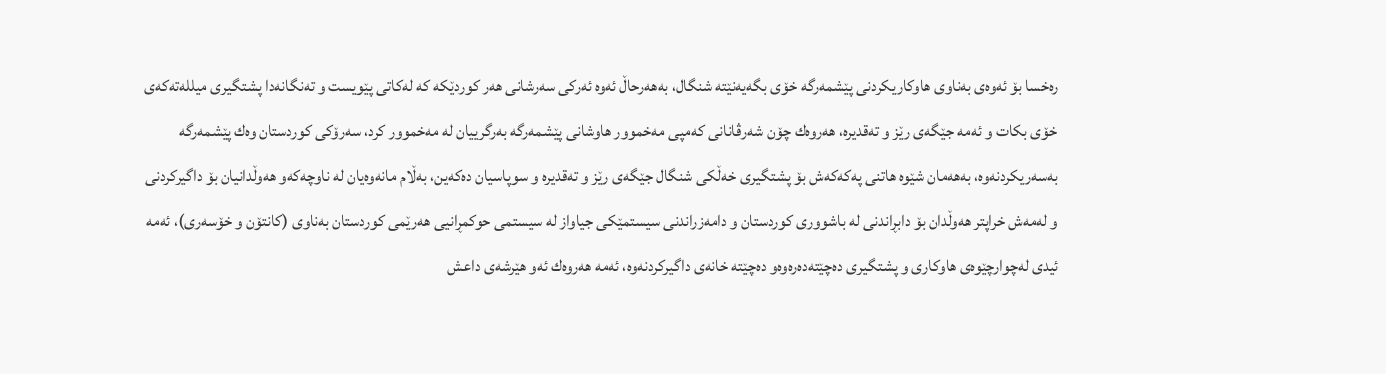ره‌خسا بۆ ئه‌وه‌ی به‌ناوی هاوكاریكردنی پێشمه‌رگه‌ خۆی بگه‌یه‌نێته‌ شنگال، به‌هه‌رحاڵ ئه‌وه‌ ئه‌ركی سه‌رشانی هه‌ر كوردێكه‌ كه‌ له‌كاتی پێویست و ته‌نگانه‌دا پشتگیری میلله‌ته‌كه‌ی خۆی بكات و ئه‌مه‌ جێگه‌ی رێز و ته‌قدیره‌، هه‌روه‌ك چۆن شه‌رڤانانی كه‌مپی مه‌خموور هاوشانی پێشمه‌رگه‌ به‌رگرییان له‌ مه‌خموور كرد، سه‌رۆكی كوردستان وه‌ك پێشمه‌رگه‌ به‌سه‌ریكردنه‌وه‌، به‌هه‌مان شێوه‌ هاتنی په‌كه‌كه‌ش بۆ پشتگیری خه‌ڵكی شنگال جێگه‌ی رێز و ته‌قدیره‌ و سوپاسیان ده‌كه‌ین، به‌ڵام مانه‌وه‌یان له‌ ناوچه‌كه‌و هه‌وڵدانیان بۆ داگیركردنی و له‌مه‌ش خراپتر هه‌وڵدان بۆ دابڕاندنی له‌ باشووری كوردستان و دامه‌زراندنی سیستمێكی جیاواز له‌ سیستمی حوكمڕانیی هه‌رێمی كوردستان به‌ناوی (كانتۆن و خۆسه‌ری)، ئه‌مه‌ ئیدی له‌چوارچێوه‌ی هاوكاری و پشتگیری ده‌چێته‌ده‌ره‌وه‌و ده‌چێته‌ خانه‌ی داگیركردنه‌وه‌، ئه‌مه‌ هه‌روه‌ك ئه‌و هێرشه‌ی داعش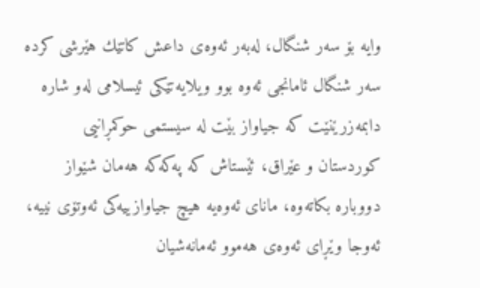وایه‌ بۆ سه‌ر شنگال، له‌به‌ر ئه‌وه‌ی داعش كاتێك هێرشی كرده‌ سه‌ر شنگال ئامانجی ئه‌وه‌ بوو ویلایه‌تێكی ئیسلامی له‌و شاره‌ دابمه‌زرێنێت كه‌ جیاواز بێت له‌ سیستمی حوكمڕانیی كوردستان و عێراق، ئێستاش كه‌ په‌كه‌كه‌ هه‌مان شێواز دووباره‌ بكاته‌وه‌، مانای ئه‌وه‌یه‌ هیچ جیاوازییه‌كی ئه‌وتۆی نییه‌، ئه‌وجا وێڕای ئه‌وه‌ی هه‌موو ئه‌مانه‌شیان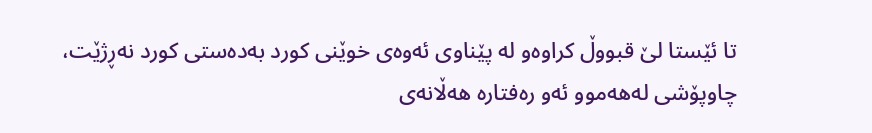تا ئێستا لێ قبووڵ كراوه‌و له‌ پێناوی ئه‌وه‌ی خوێنی كورد به‌ده‌ستی كورد نه‌ڕژێت، چاوپۆشی له‌هه‌موو ئه‌و ره‌فتاره‌ هه‌ڵانه‌ی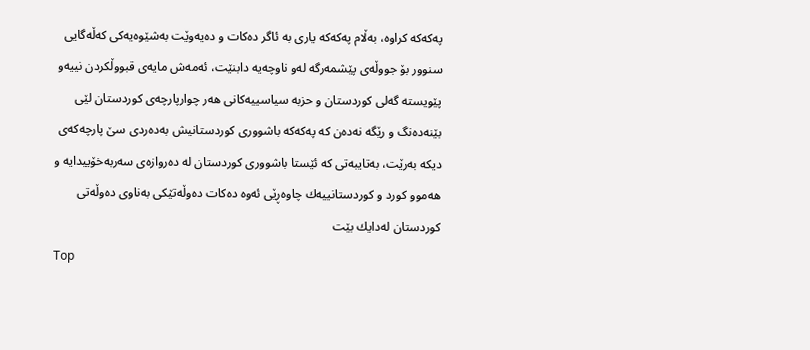په‌كه‌كه‌ كراوه‌، به‌ڵام په‌كه‌كه‌ یاری به‌ ئاگر ده‌كات و ده‌یه‌وێت به‌شێوه‌یه‌كی كه‌ڵه‌گایی سنوور بۆ جووڵه‌ی پێشمه‌رگه‌ له‌و ناوچه‌یه‌ دابنێت، ئه‌مه‌ش مایه‌ی قبووڵكردن نییه‌و پێویسته‌ گه‌لی كوردستان و حزبه‌ سیاسییه‌كانی هه‌ر چوارپارچه‌ی كوردستان لێی بێنه‌ده‌نگ و رێگه‌ نه‌ده‌ن كه‌ په‌كه‌كه‌ باشووری كوردستانیش به‌ده‌ردی سێ پارچه‌كه‌ی دیكه‌ به‌رێت، به‌تایبه‌تی كه‌ ئێستا باشووری كوردستان له‌ ده‌روازه‌ی سه‌ربه‌خۆییدایه‌ و هه‌موو كورد و كوردستانییه‌ك چاوه‌ڕێی ئه‌وه‌ ده‌كات ده‌وڵه‌تێكی به‌ناوی ده‌وڵه‌تی كوردستان له‌دایك بێت
Top